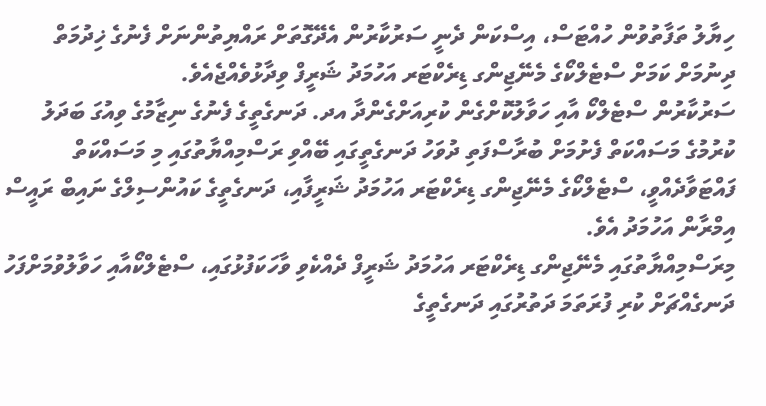ހިޔާލު ތަފާތުވުން ހުއްޓަސް، އިސްކަން ދެނީ ސަރުކާރުން އެދޭގޮތަށް ރައްޔިތުންނަށް ފެނުގެ ޚިދުމަތް ދިނުމަށް ކަމަށް ސްޓެލްކޯގެ މެނޭޖިންގ ޑިރެކްޓަރ އަހުމަދު ޝަރީފް ވިދާޅުވެއްޖެއެވެ.
ސަރުކާރުން ސްޓެލްކޯ އާއި ހަވާލުކޮށްގެން ކުރިއަށްގެންދާ އދ. ދަނގެތީގެ ފެނުގެ ނިޒާމުގެ ވިއުގަ ބަދަލު ކުރުމުގެ މަސައްކަތް ފެށުމަށް ބުރާސްފަތި ދުވަހު ދަނގެތީގައި ބޭއްވި ރަސްމިއްޔާތުގައި މި މަސައްކަތް ފައްޓަވާދެއްވީ، ސްޓެލްކޯގެ މެނޭޖިންގ ޑިރެކްޓަރ އަހުމަދު ޝަރީފާއި، ދަނގެތީގެ ކައުންސިލްގެ ނައިބް ރައީސް އިމްރާން އަހުމަދު އެވެ.
މިރަސްމިއްޔާތުގައި މެނޭޖިންގ ޑިރެކްޓަރ އަހުމަދު ޝަރީފް ދެއްކެވި ވާހަކަފުޅުގައި، ސްޓެލްކޯއާއި ހަވާލުވުމަށްފަހު ދަނގެއްޗަށް ކުރި ފުރަތަމަ ދަތުރުގައި ދަނގެތީގެ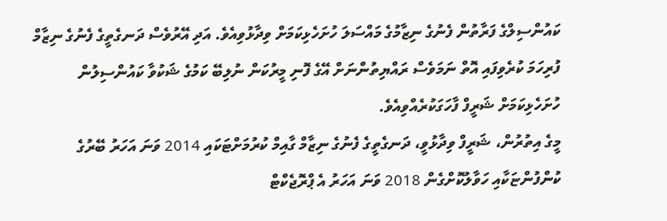ކައުންސިލްގެ ފަރާތުން ފެނުގެ ނިޒާމުގެ މައްސަލަ ހުށަހެޅިކަމަށް ވިދާޅުވިއެވެ. އަދި އޭރުވެސް ދަނގެތީގެ ފެނުގެ ނިޒާމް ފުރިހަމަ ކުރެވިފައި އޮތް ނަމަވެސް ރައްޔިތުންނަށް އޭގެ ފޮނި މީރުކަން ނުލިބޭ ކަމުގެ ޝަކުވާ ކައުންސިލުން ހުށަހެޅިކަމަށް ޝަރީފް ފާހަގަކުރެއްވިއެވެ.
މީގެ އިތުރުން، ޝަރީފް ވިދާޅުވީ، ދަނގެތީގެ ފެނުގެ ނިޒާމް ގާއިމް ކުރުމަށްޓަކައި 2014 ވަނަ އަހަރު ބޭރުގެ ކުންފުންޏަކާއި ހަވާލުކޮށްގެން 2018 ވަނަ އަހަރު އެ ޕްރޮޖެކްޓް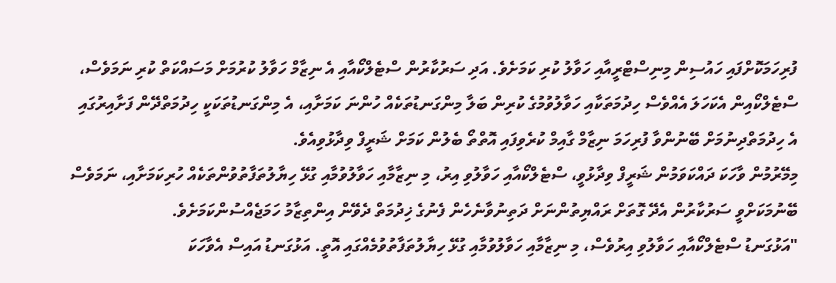ފުރިހަމަކޮށްފައި ހައުސިން މިނިސްޓްރީއާއި ހަވާލު ކުރި ކަމަށެވެ. އަދި ސަރުކާރުން ސްޓެލްކޯއާއި އެ ނިޒާމް ހަވާލު ކުރުމަށް މަސައްކަތް ކުރި ނަމަވެސް، ސްޓެލްކޯއިން އެކަހަލަ އެއްވެސް ހިދުމަތަކާއި ހަވާލުވުމުގެ ކުރިން ބަލާ މިންގަނޑުތަކެއް ހުންނަ ކަމަށާއި، އެ މިންގަނޑުތަކަކީ ހިދުމަތްދޭން ފަށާއިރުގައި އެ ހިދުމަތްދިނުމަށް ބޭނުންވާ ފުރިހަމަ ނިޒާމް ގާއިމް ކުރެވިފައި އޮތްތޯ ބެލުން ކަމަށް ޝަރީފް ވިދާޅުވިއެވެ.
މިމޭރުމުން ވާހަކަ ދައްކަވަމުން ޝަރީފް ވިދާޅުވީ، ސްޓެލްކޯއާއި ހަވާލުވި އިރު، މި ނިޒާމާއި ހަވާލުވުމާއި ގުޅޭ ހިޔާލުތަފާތުވުންތަކެއް ހުރިކަމަށާއި، ނަމަވެސް ބޭނުމަކަށްވީ ސަރުކާރުން އެދޭ ގޮތަށް ރައްޔިތުންނަށް ދަތިނުވާނެހެން ފެނުގެ ޚިދުމަތް ދެވޭން އިންތިޒާމު ހަމަޖެއްސުންކަމަށެވެ.
"އަޅުގަނޑު ސްޓެލްކޯއާއި ހަވާލުވި އިރުވެސް، މި ނިޒާމާއި ހަވާލުވުމާއި ގުޅޭ ހިޔާލުތަފާތުވުމެއްގައި އޮތީ. އަޅުގަނޑު އައިސް އެވާހަކަ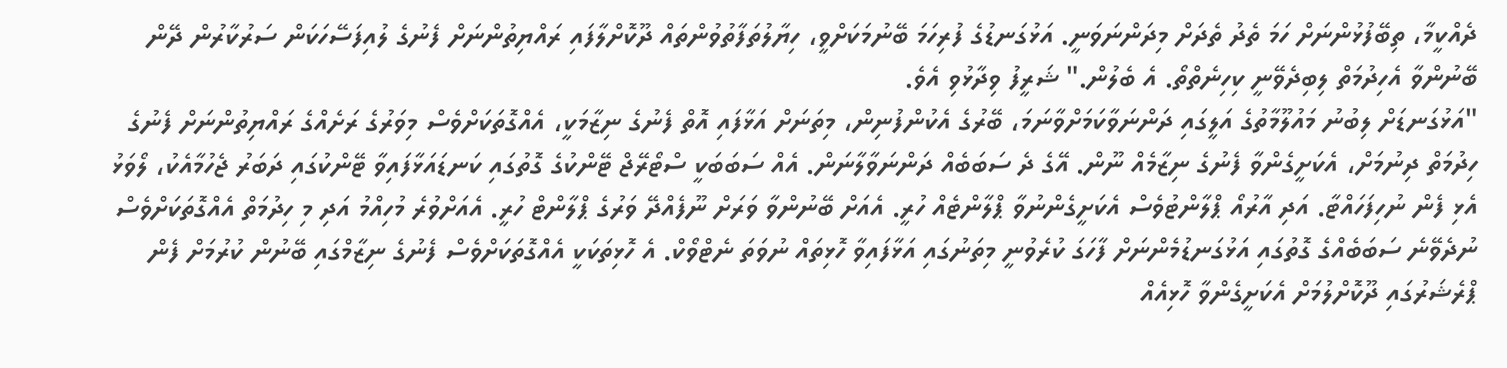ދެއްކީމާ، ތިބޭފުޅުންނަށް ހަމަ ތެދު ތެދަށް މިދަންނަވަނީ. އަޅުގަނޑުގެ ފުރިހަމަ ބޭނުމަކަށްވީ، ހިޔާލުތަފާތުވުންތައް ދޫކޮށްލާފައި ރައްޔިތުންނަށް ފެނުގެ ލުއިފަސޭހަކަން ސަރުކާރުން ދޭން ބޭނުންވާ އެހިދުމަތް ލިބިދެވޭނީ ކިހިނެތްތޯ. އެ ބެލުން." ޝަރީފު ވިދާޅުވި އެވެ.
"އަޅުގަނޑަށް ލިބުނު މައުލޫމާތުގެ އަލީގައި ދަންނަވާކަމަށްވާނަމަ، ބޭރުގެ އެކުންފުނިން، މިތަނަށް އަޅާފައި އޮތް ފެނުގެ ނިޒާމަކީ، އެއްގޮތަކަށްވެސް މިވަރުގެ ރަށެއްގެ ރައްޔިތުންނަށް ފެނުގެ ހިދުމަތް ދިނުމަށް، އެކަށީގެންވާ ފެނުގެ ނިޒާމެއް ނޫން. އޭގެ ދެ ސަބަބެއް ދަންނަވާލާނަން. އެއް ސަބަބަކީ ސްޓޯރޭޖް ޓޭންކުގެ ގޮތުގައި ކަނޑައަޅާފައިވާ ޓޭންކުގައި ދަބަރު ޖެހުމާއެކު، ލޯވަޅު އެޅި ފެން ނުހިފަހައްޓާ. އަދި އާރުއޯ ޕްލާންޓުވެސް އެކަށީގެންނުވާ ޕްލާންޓެއް ހުރީ. އެއަށް ބޭނުންވާ ވަރަށް ނޫފެއްދޭ ވަރުގެ ޕްލާންޓް ހުރީ. އެއަށްވުރެ މުހިއްމު އަދި މި ހިދުމަތް އެއްގޮތަކަށްވެސް ނުދެވޭނެ ސަބަބެއްގެ ގޮތުގައި އަޅުގަނޑުމެންނަށް ފާހަގަ ކުރެވުނީ މިތަނުގައި އަޅާފައިވާ ހޮޅިތައް ނުވަތަ ނެޓްވޯކް. އެ ހޮޅިތަކަކީ އެއްގޮތަކަށްވެސް ފެނުގެ ނިޒާމްގައި ބޭނުން ކުރުމަށް ފެން ޕްރެޝަރުގައި ދޫކޮށްލުމަށް އެކަށީގެންވާ ހޮޅިއެއް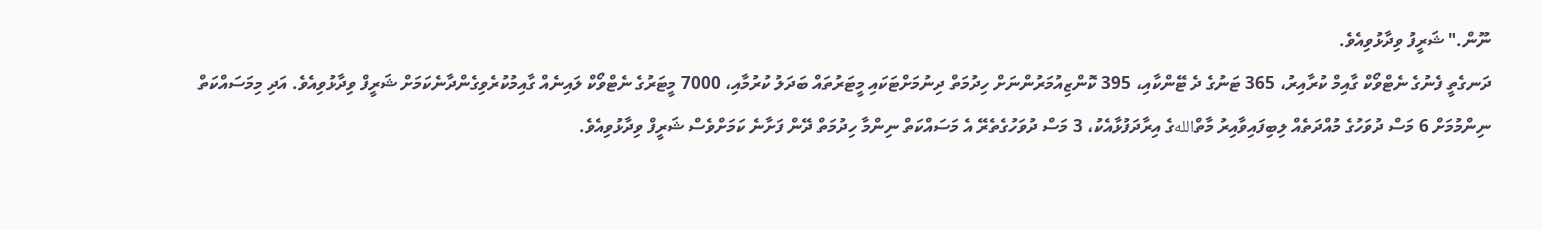ނޫން." ޝަރީފު ވިދާޅުވިއެވެ.
ދަނގެތީ ފެނުގެ ނެޓްވޯކް ގާއިމް ކުރާއިރު، 365 ޓަނުގެ ދެ ޓޭންކާއި، 395 ކޮންޒިއުމަރުންނަށް ހިދުމަތް ދިނުމަށްޓަކައި މީޓަރުތައް ބަދަލު ކުރުމާއި، 7000 މީޓަރުގެ ނެޓްވޯކް ލައިނެއް ގާއިމުކުރެވިގެންދާނެކަމަށް ޝަރީފް ވިދާޅުވިއެވެ. އަދި މިމަސައްކަތް ނިންމުމަށް 6 މަސް ދުވަހުގެ މުއްދަތެއް ލިބިފައިވާއިރު މާތްاللهގެ އިރާދަފުޅާއެކު، 3 މަސް ދުވަހުގެތެރޭ އެ މަސައްކަތް ނިންމާ ހިދުމަތް ދޭން ފަށާނެ ކަމަށްވެސް ޝަރީފް ވިދާޅުވިއެވެ.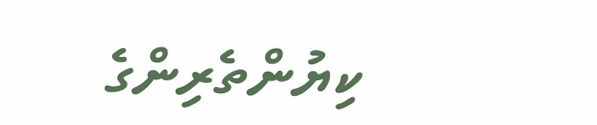ކިޔުންތެރިންގެ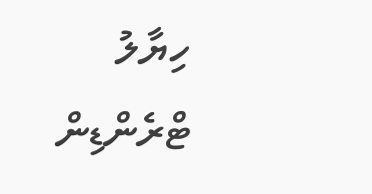ހިޔާލު
ޓްރެންޑިން